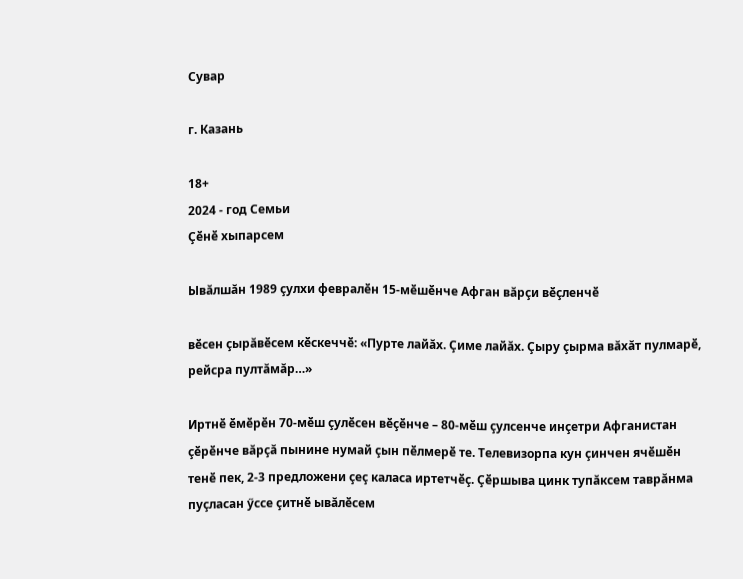Сувар

г. Казань

18+
2024 - год Семьи
Çӗнӗ хыпарсем

Ывăлшăн 1989 çулхи февралӗн 15-мӗшӗнче Афган вăрçи вӗçленчӗ

вӗсен çырăвӗсем кӗскеччӗ: «Пурте лайăх. Çиме лайăх. Çыру çырма вăхăт пулмарӗ, рейсра пултăмăр…»

Иртнӗ ӗмӗрӗн 70-мӗш çулӗсен вӗçӗнче – 80-мӗш çулсенче инçетри Афганистан çӗрӗнче вăрçă пынине нумай çын пӗлмерӗ те. Телевизорпа кун çинчен ячӗшӗн тенӗ пек, 2-3 предложени çеç каласа иртетчӗç. Çӗршыва цинк тупăксем таврăнма пуçласан ӳссе çитнӗ ывăлӗсем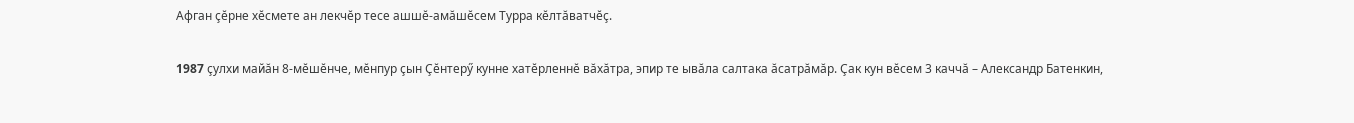Афган çӗрне хӗсмете ан лекчӗр тесе ашшӗ-амăшӗсем Турра кӗлтăватчӗç.

1987 çулхи майăн 8-мӗшӗнче, мӗнпур çын Çӗнтерӳ кунне хатӗрленнӗ вăхăтра, эпир те ывăла салтака ăсатрăмăр. Çак кун вӗсем 3 каччă – Александр Батенкин,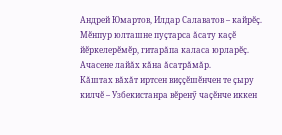Андрей Юмартов, Илдар Салаватов – кайрӗç. Мӗнпур юлташне пуçтарса ăсату каçӗ йӗркелерӗмӗр, гитарăпа каласа юрларӗç. Ачасене лайăх кăна ăсатрăмăр.
Кăштах вăхăт иртсен виççӗшӗнчен те çыру килчӗ – Узбекистанра вӗренӳ чаçӗнче иккен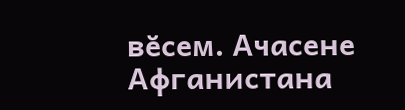вӗсем. Ачасене Афганистана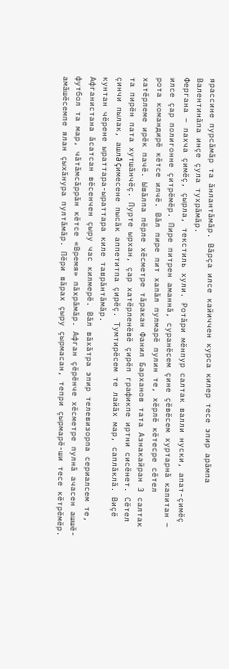ярассине пурсăмăр та ăнлантăмăр. Вăрçа илсе кайиччен курса килер тесе эпир арăмпа Валентинăпа инçе çула тухрăмăр.
Фергана – пахча çимӗç, çырла, текстиль хули. Ротăри мӗнпур салтак валли нуски, апат-çимӗç илсе çар полигонне çитрӗмӗр. Пире питрен аманнă, суранӗсем çине çӗвӗсем хуртарнă капитан – рота командирӗ кӗтсе илчӗ. Вăл пире пит хапăл пулмарӗ пулин те, хӗрлӗ кӗтесре сӗтел хатӗрлеме ирӗк пачӗ. Ывăлпа пӗрле хӗсметре тăракан Фанил Барханов тата Азнакайран 3 салтак та пирӗн пата хутшăнчӗç. Пурте ырхан, çар хатӗрленӗвӗ çирӗп графикпе иртни сисӗнет. Сӗтел çинчи пылак, ашлă çимесене пысăк аппетитпа çирӗç. Тумтирӗсем те лайăх мар, саплăклă. Виçӗ кунтан чӗрене ыраттара-ыраттара киле таврăнтăмăр.
Афганистана ăсатсан вӗсенчен çыру час килмерӗ. Вăл вăхăтра эпир телевизорпа сериалсем те, футбол та мар, чăтăмсăррăн кӗтсе «Время» пăхрăмăр. Афган çӗрӗнче хӗсметре пулнă ачасен ашшӗ-амăшӗсемпе ялан çыхăнура пултăмăр. Пӗри вăрах çыру çырмасан, тепри çырмарӗ-ши тесе кӗтрӗмӗр.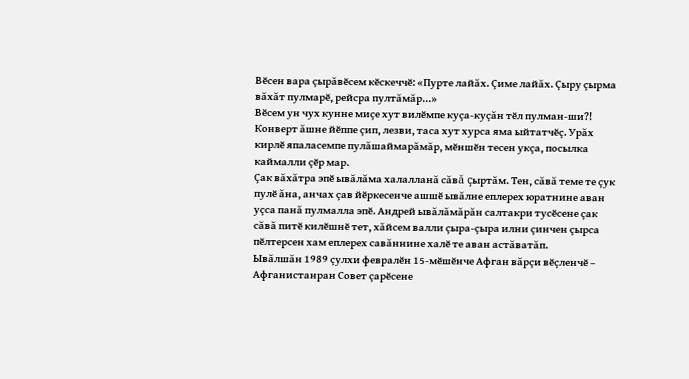Вӗсен вара çырăвӗсем кӗскеччӗ: «Пурте лайăх. Çиме лайăх. Çыру çырма вăхăт пулмарӗ, рейсра пултăмăр…»
Вӗсем ун чух кунне миçе хут вилӗмпе куçа-куçăн тӗл пулман-ши?! Конверт ăшне йӗппе çип, лезви, таса хут хурса яма ыйтатчӗç. Урăх кирлӗ япаласемпе пулăшаймарăмăр, мӗншӗн тесен укçа, посылка каймалли çӗр мар.
Çак вăхăтра эпӗ ывăлăма халалланă сăвă çыртăм. Тен, сăвă теме те çук пулӗ ăна, анчах çав йӗркесенче ашшӗ ывăлне еплерех юратнине аван уçса панă пулмалла эпӗ. Андрей ывăлăмăрăн салтакри тусӗсене çак сăвă питӗ килӗшнӗ тет, хăйсем валли çыра-çыра илни çинчен çырса пӗлтерсен хам еплерех савăннине халӗ те аван астăватăп.
Ывăлшăн 1989 çулхи февралӗн 15-мӗшӗнче Афган вăрçи вӗçленчӗ – Афганистанран Совет çарӗсене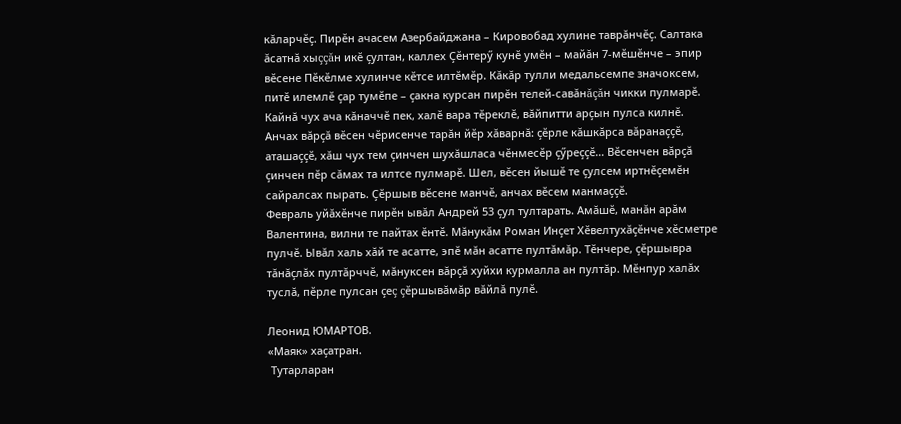кăларчӗç. Пирӗн ачасем Азербайджана – Кировобад хулине таврăнчӗç. Салтака ăсатнă хыççăн икӗ çултан, каллех Çӗнтерӳ кунӗ умӗн – майăн 7-мӗшӗнче – эпир вӗсене Пӗкӗлме хулинче кӗтсе илтӗмӗр. Кăкăр тулли медальсемпе значоксем, питӗ илемлӗ çар тумӗпе – çакна курсан пирӗн телей-савăнăçăн чикки пулмарӗ. Кайнă чух ача кăначчӗ пек, халӗ вара тӗреклӗ, вăйпитти арçын пулса килнӗ.
Анчах вăрçă вӗсен чӗрисенче тарăн йӗр хăварнă: çӗрле кăшкăрса вăранаççӗ, аташаççӗ, хăш чух тем çинчен шухăшласа чӗнмесӗр çӳреççӗ… Вӗсенчен вăрçă çинчен пӗр сăмах та илтсе пулмарӗ. Шел, вӗсен йышӗ те çулсем иртнӗçемӗн сайралсах пырать. Çӗршыв вӗсене манчӗ, анчах вӗсем манмаççӗ.
Февраль уйăхӗнче пирӗн ывăл Андрей 53 çул тултарать. Амăшӗ, манăн арăм Валентина, вилни те пайтах ӗнтӗ. Мăнукăм Роман Инçет Хӗвелтухăçӗнче хӗсметре пулчӗ. Ывăл халь хăй те асатте, эпӗ мăн асатте пултăмăр. Тӗнчере, çӗршывра тăнăçлăх пултăрччӗ, мăнуксен вăрçă хуйхи курмалла ан пултăр. Мӗнпур халăх туслă, пӗрле пулсан çеç çӗршывăмăр вăйлă пулӗ.

Леонид ЮМАРТОВ.
«Маяк» хаçатран.
 Тутарларан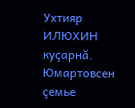Ухтияр ИЛЮХИН куçарнă.
Юмартовсен çемье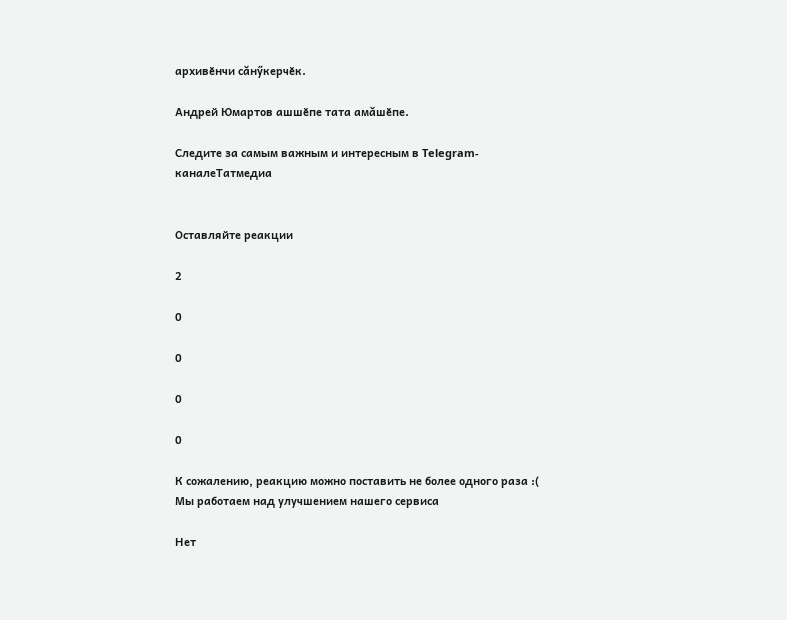архивӗнчи сăнӳкерчӗк.

Андрей Юмартов ашшӗпе тата амăшӗпе.

Следите за самым важным и интересным в Telegram-каналеТатмедиа


Оставляйте реакции

2

0

0

0

0

К сожалению, реакцию можно поставить не более одного раза :(
Мы работаем над улучшением нашего сервиса

Нет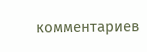комментариев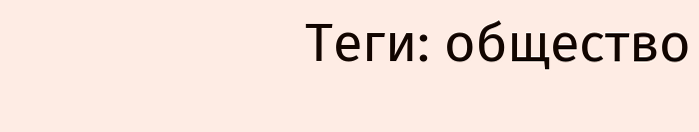Теги: общество